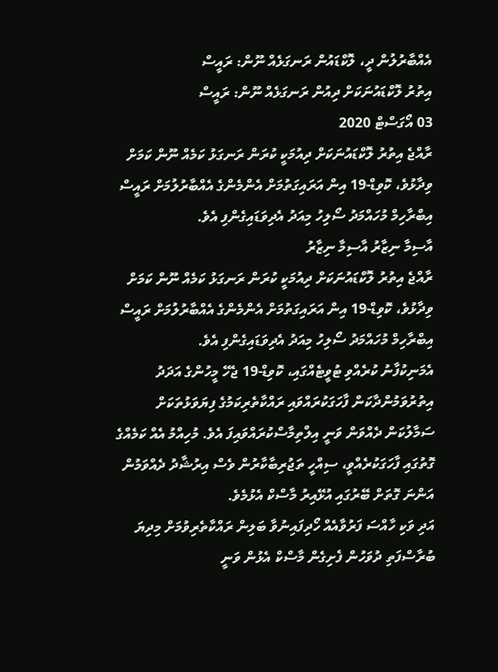އެއްބާރުލުން ދީ، ލޮކްޑައުން ރަނގަޅެއް ނޫން: ރައީސް
އިތުރު ލޮކްޑައުނަކަށް ދިއުން ރަނގަޅެއް ނޫން: ރައީސް
03 އޯގަސްޓް 2020
ރާއްޖެ އިތުރު ލޮކްޑައުނަކަށް ދިއުމަކީ ކުރަން ރަނގަޅު ކަމެއް ނޫން ކަމަށް ވިދާޅުވެ، ކޮވިޑް-19 އިން އަރައިގަތުމަށް އެންމެންގެ އެއްބާރުލުމަށް ރައީސް އިބްރާހިމް މުހައްމަދު ސޯލިހު މިއަދު އެދިވަޑައިގެންފި އެވެ.
އާސިމާ ނިޒާރު އާސިމާ ނިޒާރު
ރާއްޖެ އިތުރު ލޮކްޑައުނަކަށް ދިއުމަކީ ކުރަން ރަނގަޅު ކަމެއް ނޫން ކަމަށް ވިދާޅުވެ، ކޮވިޑް-19 އިން އަރައިގަތުމަށް އެންމެންގެ އެއްބާރުލުމަށް ރައީސް އިބްރާހިމް މުހައްމަދު ސޯލިހު މިއަދު އެދިވަޑައިގެންފި އެވެ.
އެމަނިކުފާނު ކުރެއްވި ޓުވީޓެއްގައި، ކޮވިޑް-19 ޖެހޭ މީހުންގެ އަދަދު އިތުރުވަމުންދާކަން ފާހަގަކުރައްވައި ރައްކާތެރިކަމުގެ ފިޔަވަޅުތަކަށް ސަމާލުކަން ދެއްވަން ވަނީ އިލްތިމާސްކުރައްވައިފަ އެވެ. މުހިއްމު އެއް ކަމެއްގެ ގޮތުގައި ފާހަގަކުރެއްވީ، ސިއްހީ ތަޖުރިބާކާރުން ވެސް އިރުޝާދު ދެއްވަމުން އަންނަ ގޮތަށް ބޭރުގައި އުޅޭއިރު މާސްކް އެޅުމެވެ.
އަދި ވަކި ހާއްސަ ފަރުވާއެއް ހޯދިފައިނުވާ ބަލިން ރައްކާތެރިވުމަށް މިދިޔަ ބުރާސްފަތި ދުވަހުން ފެށިގެން މާސްކް އެޅުން ވަނީ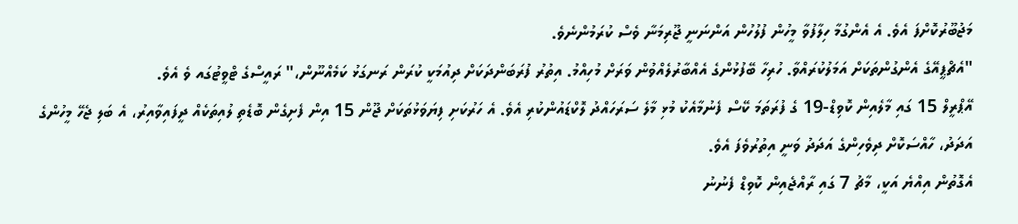މަޖުބޫރުކޮށްފަ އެވެ. އެ އެންގުމާ ހިލާފުވާ މީހުން ފުލުހުން އަންނަނީ ޖޫރިމަނާ ވެސް ކުރަމުންނެވެ.
"އެޗްޕީއޭގެ އެންގުންތަކަށް އަމަލުކުރައްވާ. ހުރިހާ ބޭފުޅުންގެ އެއްބާރުލެއްވުން ވަރަށް މުހިއްމު. އިތުރު ފުރަބަންދަކަށް ދިއުމަކީ ކުރަން ރަނގަޅު ކަމެއްނޫން،" ރައީސްގެ ޓްވީޓުގައ ވެ އެވެ.
އޭޕްރީލް 15 ގައި މާލެއިން ކޮވިޑް-19 ގެ ފުރަތަމަ ކޭސް ފެނުމާއެކު މުޅި މާލެ ސަރަހައްދު ލޮކްޑައުންކުރި އެވެ. އެ ހަރުކަށި ފިޔަވަޅުތަކަށް ޖޫން 15 އިން ފެށިގެން ބޮޑެތި ލުއިތަކެއް ދީފައިވާއިރު، އެ ބަލި ޖެހޭ މީހުންގެ އަދަދު، ހާއްސަކޮށް ދިވެހިންގެ އަދަދު ވަނީ އިތުރުވެފަ އެވެ.
އެގޮތުން އިއްޔެ އަކީ، މާޗު 7 ގައި ރާއްޖެއިން ކޮވިޑް ފެނުނު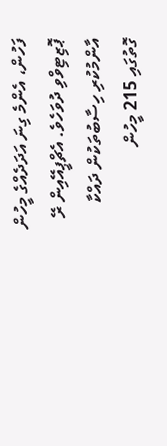ފަހުން، އެންމެ ގިނަ އަދަދެއްގެ މީހުން ޕޮޒިޓިވްވި ދުވަހެވެ. އެޗްޕީއޭއިން ރޭ އާންމުކުރި ހިސާބުތަކުން ދައްކާ ގޮތުގައި 215 މީހުން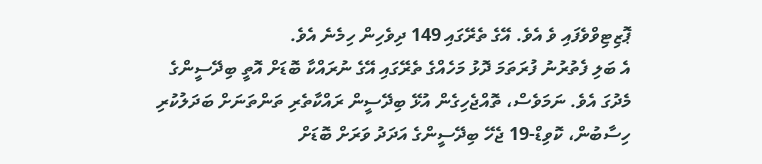ޕޮޒިޓިވްވެފައި ވެ އެވެ. އޭގެ ތެރޭގައި 149 ދިވެހިން ހިމެނެ އެވެ.
އެ ބަލި ފެތުރުނު ފުރަތަމަ ދޮޅު މަހެއްގެ ތެރޭގައި އޭގެ ނުރައްކާ ބޮޑަށް އޮތީ ބިދޭސީންގެ މެދުގަ އެވެ. ނަމަވެސް، ތޮއްޖެހިގެން އުޅޭ ބިދޭސީން ރައްކާތެރި ތަންތަނަށް ބަދަލުކުރި ހިސާބުން، ކޮވިޑް-19 ޖެހޭ ބިދޭސީންގެ އަދަދު ވަރަށް ބޮޑަށް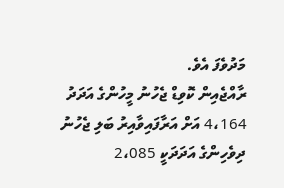މަދުވެފަ އެވެ.
ރާއްޖެއިން ކޮވިޑް ޖެހުނު މީހުންގެ އަދަދު 4،164 އަށް އަރާފައިވާއިރު ބަލި ޖެހުނު ދިވެހިންގެ އަދަދަކީ 2،085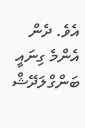އެވެ. ދެން އެންމެ ގިނައީ ބަންގްލަދޭޝް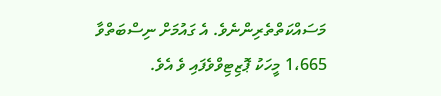މަސައްކަތްތެރިންނެވެ. އެ ގައުމަށް ނިސްބަތްވާ 1،665 މީހަކު ޕޮޒިޓިވްވެފައި ވެ އެވެ.